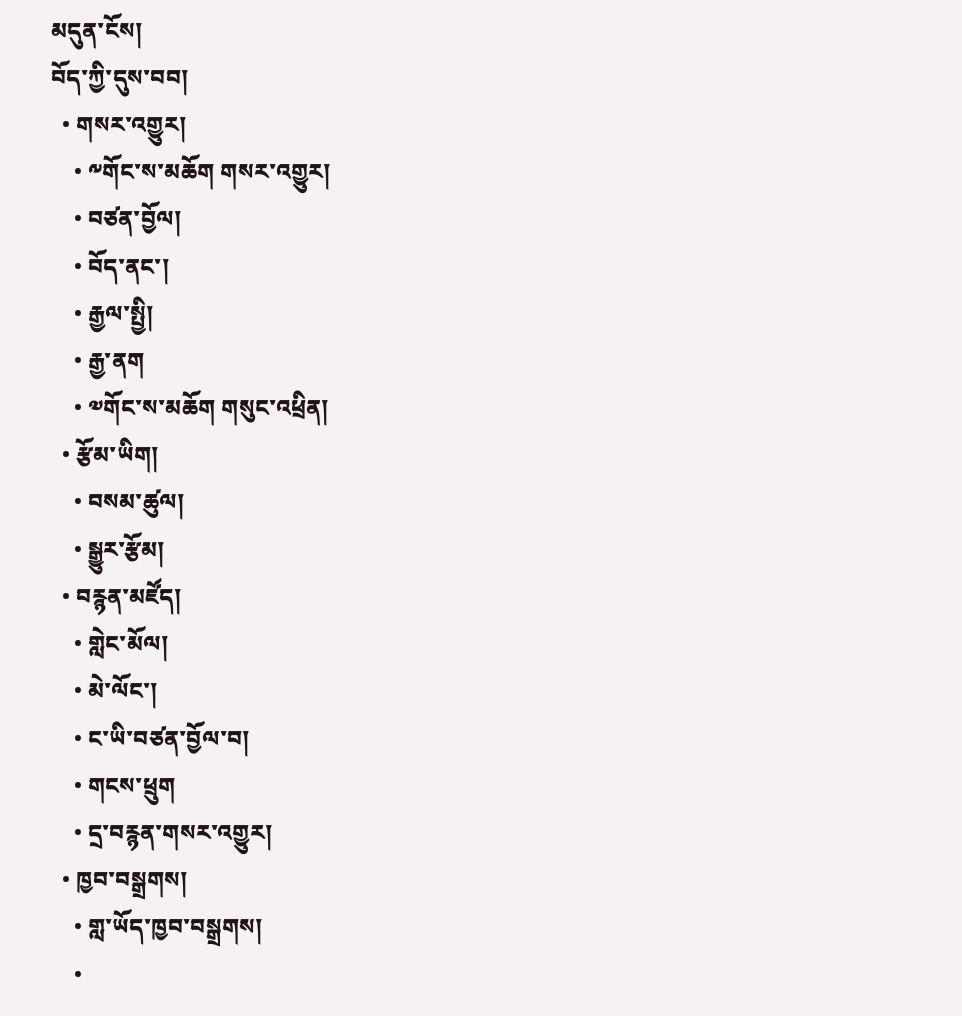མདུན་ངོས།
བོད་ཀྱི་དུས་བབ།
  • གསར་འགྱུར།
    • ༸གོང་ས་མཆོག གསར་འགྱུར།
    • བཙན་བྱོལ།
    • བོད་ནང་།
    • རྒྱལ་སྤྱི།
    • རྒྱ་ནག
    • ༧གོང་ས་མཆོག གསུང་འཕྲིན།
  • རྩོམ་ཡིག།
    • བསམ་ཚུལ།
    • སྒྱུར་རྩོམ།
  • བརྙན་མཛོད།
    • གླེང་མོལ།
    • མེ་ལོང་།
    • ང་ཡི་བཙན་བྱོལ་བ།
    • གངས་ཕྲུག
    • དྲ་བརྙན་གསར་འགྱུར།
  • ཁྱབ་བསྒྲགས།
    • གླ་ཡོད་ཁྱབ་བསྒྲགས།
    •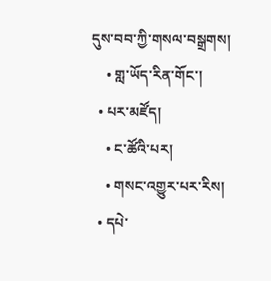དུས་བབ་ཀྱི་གསལ་བསྒྲགས།
    • གླ་ཡོད་རིན་གོང་།
  • པར་མཛོད།
    • ང་ཚོའི་པར།
    • གསང་འགྱུར་པར་རིས།
  • དཔེ་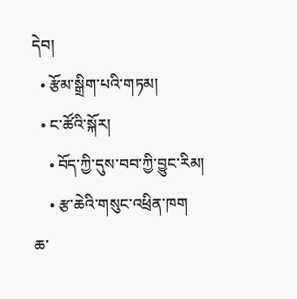དེབ།
  • རྩོམ་སྒྲིག་པའི་གཏམ།
  • ང་ཚོའི་སྐོར།
    • བོད་ཀྱི་དུས་བབ་ཀྱི་བྱུང་རིམ།
    • རྩ་ཆེའི་གསུང་འཕྲིན་ཁག
ཆ་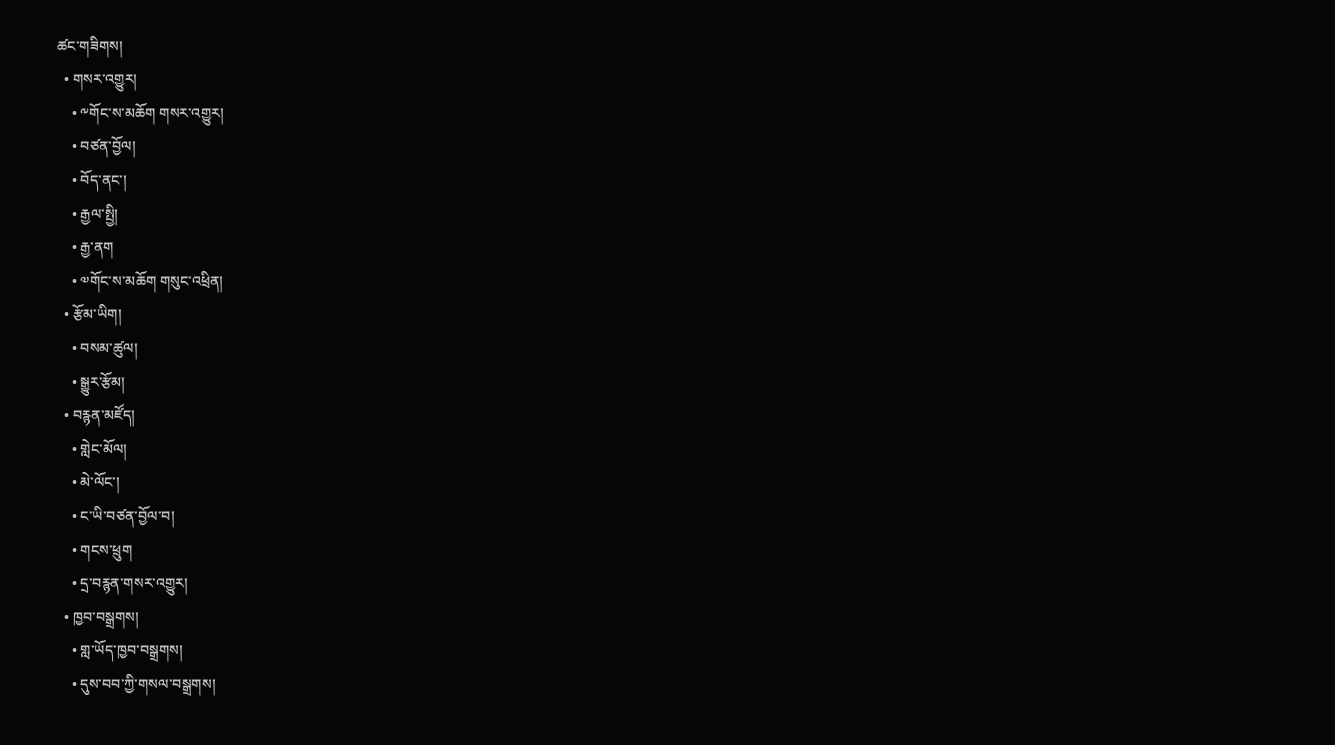ཚང་གཟིགས།
  • གསར་འགྱུར།
    • ༸གོང་ས་མཆོག གསར་འགྱུར།
    • བཙན་བྱོལ།
    • བོད་ནང་།
    • རྒྱལ་སྤྱི།
    • རྒྱ་ནག
    • ༧གོང་ས་མཆོག གསུང་འཕྲིན།
  • རྩོམ་ཡིག།
    • བསམ་ཚུལ།
    • སྒྱུར་རྩོམ།
  • བརྙན་མཛོད།
    • གླེང་མོལ།
    • མེ་ལོང་།
    • ང་ཡི་བཙན་བྱོལ་བ།
    • གངས་ཕྲུག
    • དྲ་བརྙན་གསར་འགྱུར།
  • ཁྱབ་བསྒྲགས།
    • གླ་ཡོད་ཁྱབ་བསྒྲགས།
    • དུས་བབ་ཀྱི་གསལ་བསྒྲགས།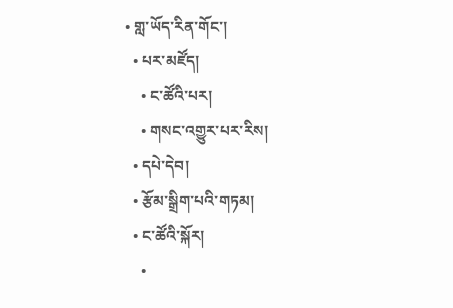• གླ་ཡོད་རིན་གོང་།
  • པར་མཛོད།
    • ང་ཚོའི་པར།
    • གསང་འགྱུར་པར་རིས།
  • དཔེ་དེབ།
  • རྩོམ་སྒྲིག་པའི་གཏམ།
  • ང་ཚོའི་སྐོར།
    •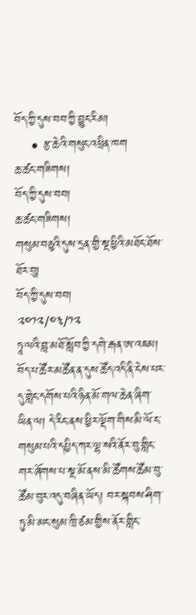བོད་ཀྱི་དུས་བབ་ཀྱི་བྱུང་རིམ།
    • རྩ་ཆེའི་གསུང་འཕྲིན་ཁག
ཆ་ཚང་གཟིགས།
བོད་ཀྱི་དུས་བབ།
ཆ་ཚང་གཟིགས།
གསུམ་བཅུའི་དུས་དྲན་གྱི་སྔ་ཕྱིའི་མཐོང་ཐོས་ཐོར་བུ།
བོད་ཀྱི་དུས་བབ།
༢༠༡༢/༠༣/༡༢
ཏཱ་ལའི་བླ་མཐོ་སློབ་ཀྱི་དགེ་རྒན་ཨ་འཇམ།
བོད་པ་ཚོར་མཚོན་ན་དུས་ཚོད་འདི་ནི་ངེས་པར་དུ་གླེང་དགོས་པའི་ཉིན་མོ་གལ་ཆེན་ཞིག་ཡིན་ལ། དེ་རིང་ནས་ཕྱིར་ལྡོག་གིས་མི་ལོ་ང་གསུམ་པའི་དཔྱིད་ཀར་ལྷ་སའི་ནོར་བུ་གླིང་གར་ཞོགས་པ་སྔ་མོ་ནས་མི་ཚོགས་ཚོམ་བུ་ཚོམ་བུར་འདུ་བཞིན་ཡོད། བར་སྐབས་ཤིག་ཏུ་མི་མང་སུམ་ཁྲི་ཙམ་གྱིས་ནོར་གླིང་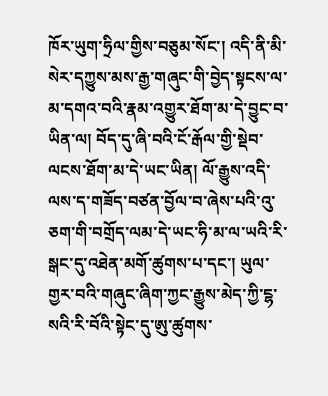ཁོར་ཡུག་ཧྲིལ་གྱིས་བཅུམ་སོང་། འདི་ནི་མི་སེར་དཀྱུས་མས་རྒྱ་གཞུང་གི་བྱེད་སྟངས་ལ་མ་དགའ་བའི་རྣམ་འགྱུར་ཐོག་མ་དེ་བྱུང་བ་ཡིན་ལ། བོད་དུ་ཞི་བའི་ངོ་རྒོལ་གྱི་སྡེབ་ལངས་ཐོག་མ་དེ་ཡང་ཡིན། ལོ་རྒྱུས་འདི་ལས་ད་གཟོད་བཙན་བྱོལ་བ་ཞེས་པའི་འུ་ཅག་གི་བགྲོད་ལམ་དེ་ཡང་ཧི་མ་ལ་ཡའི་རི་སྒང་དུ་འཐེན་མགོ་ཚུགས་པ་དང་། ཡུལ་གྱར་བའི་གཞུང་ཞིག་ཀྱང་རྒྱུས་མེད་ཀྱི་ངྷ་སའི་རི་བོའི་སྟེང་དུ་ཨུ་ཚུགས་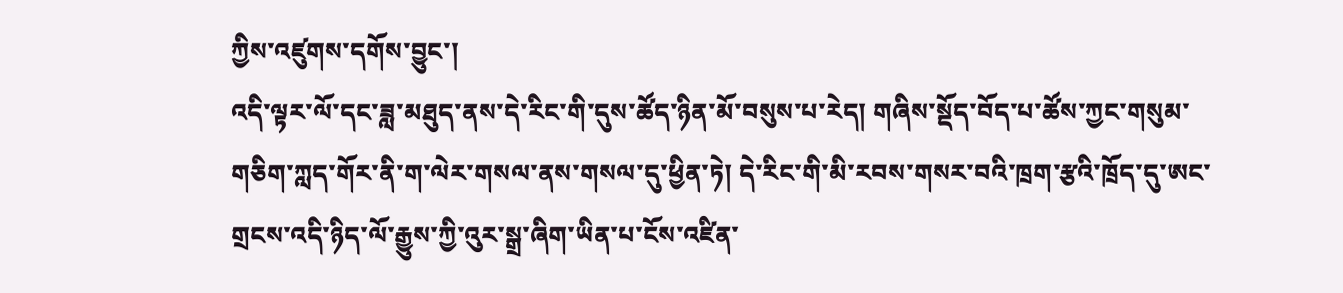ཀྱིས་འཛུགས་དགོས་བྱུང་།
འདི་ལྟར་ལོ་དང་ཟླ་མཐུད་ནས་དེ་རིང་གི་དུས་ཚོད་ཉིན་མོ་བསུས་པ་རེད། གཞིས་སྡོད་བོད་པ་ཚོས་ཀྱང་གསུམ་གཅིག་ཀླད་གོར་ནི་ག་ལེར་གསལ་ནས་གསལ་དུ་ཕྱིན་ཏེ། དེ་རིང་གི་མི་རབས་གསར་བའི་ཁྲག་རྩའི་ཁྲོད་དུ་ཨང་གྲངས་འདི་ཉིད་ལོ་རྒྱུས་ཀྱི་འུར་སྒྲ་ཞིག་ཡིན་པ་ངོས་འཛིན་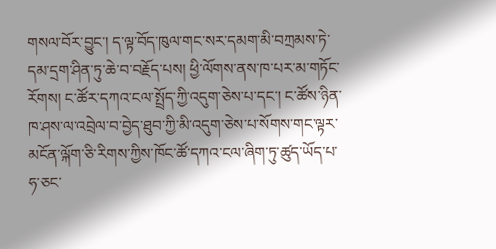གསལ་བོར་བྱུང་། ད་ལྟ་བོད་ཁུལ་གང་སར་དམག་མི་བཀྲམས་ཏེ་དམ་དྲག་ཤིན་ཏུ་ཆེ་བ་བརྗོད་པས། ཕྱི་ལོགས་ནས་ཁ་པར་མ་གཏོང་རོགས། ང་ཚོར་དཀའ་ངལ་སྤྲོད་ཀྱི་འདུག་ཅེས་པ་དང་། ང་ཚོས་ཉིན་ཁ་ཤས་ལ་འབྲེལ་བ་བྱེད་ཐུབ་ཀྱི་མི་འདུག་ཅེས་པ་སོགས་གང་ལྟར་མངོན་ལྐོག་ཅི་རིགས་ཀྱིས་ཁོང་ཚོ་དཀའ་ངལ་ཞིག་ཏུ་ཚུད་ཡོད་པ་ཧ་ཅང་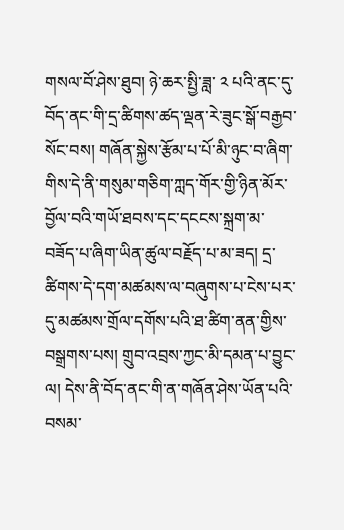གསལ་བོ་ཤེས་ཐུབ། ཉེ་ཆར་སྤྱི་ཟླ་ ༢ པའི་ནང་དུ་བོད་ནང་གི་དྲ་ཚིགས་ཚད་ལྡན་རེ་ཟུང་སྒོ་བརྒྱབ་སོང་བས། གཞོན་སྐྱེས་རྩོམ་པ་པོ་མི་ཉུང་བ་ཞིག་གིས་དེ་ནི་གསུམ་གཅིག་ཀླད་གོར་གྱི་ཉིན་མོར་བྱོལ་བའི་གཡོ་ཐབས་དང་དངངས་སྐྲག་མ་བཟོད་པ་ཞིག་ཡིན་ཚུལ་བརྗོད་པ་མ་ཟད། དྲ་ཚིགས་དེ་དག་མཚམས་ལ་བཞུགས་པ་ངེས་པར་དུ་མཚམས་གྲོལ་དགོས་པའི་ཐ་ཚིག་ནན་གྱིས་བསྒྲགས་པས། གྲུབ་འབྲས་ཀྱང་མི་དམན་པ་བྱུང་ལ། དེས་ནི་བོད་ནང་གི་ན་གཞོན་ཤེས་ཡོན་པའི་བསམ་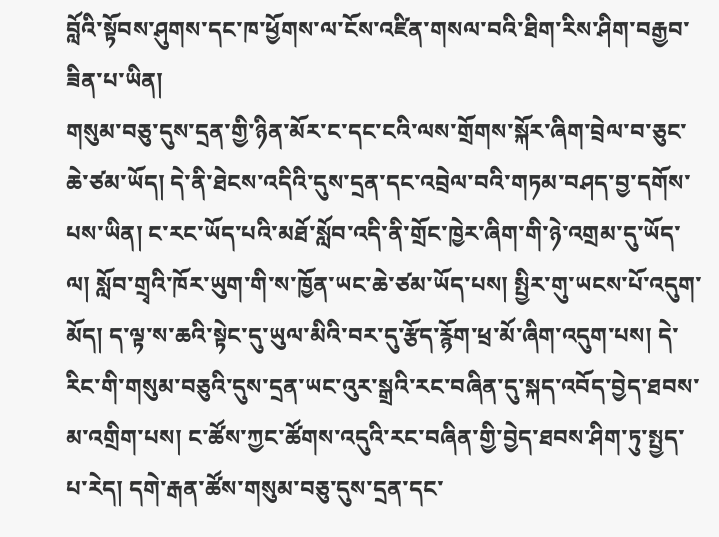བློའི་སྟོབས་ཤུགས་དང་ཁ་ཕྱོགས་ལ་ངོས་འཛིན་གསལ་བའི་ཐིག་རིས་ཤིག་བརྒྱབ་ཟིན་པ་ཡིན།
གསུམ་བཅུ་དུས་དྲན་གྱི་ཉིན་མོར་ང་དང་ངའི་ལས་གྲོགས་སྐོར་ཞིག་བྲེལ་བ་ཅུང་ཆེ་ཙམ་ཡོད། དེ་ནི་ཐེངས་འདིའི་དུས་དྲན་དང་འབྲེལ་བའི་གཏམ་བཤད་བྱ་དགོས་པས་ཡིན། ང་རང་ཡོད་པའི་མཐོ་སློབ་འདི་ནི་གྲོང་ཁྱེར་ཞིག་གི་ཉེ་འགྲམ་དུ་ཡོད་ལ། སློབ་གྲྭའི་ཁོར་ཡུག་གི་ས་ཁྱོན་ཡང་ཆེ་ཙམ་ཡོད་པས། སྤྱིར་གུ་ཡངས་པོ་འདུག་མོད། ད་ལྟ་ས་ཆའི་སྟེང་དུ་ཡུལ་མིའི་བར་དུ་རྩོད་རྙོག་ཕྲ་མོ་ཞིག་འདུག་པས། དེ་རིང་གི་གསུམ་བཅུའི་དུས་དྲན་ཡང་འུར་སྒྲའི་རང་བཞིན་དུ་སྐད་འབོད་བྱེད་ཐབས་མ་འགྲིག་པས། ང་ཚོས་ཀྱང་ཚོགས་འདུའི་རང་བཞིན་གྱི་བྱེད་ཐབས་ཤིག་ཏུ་སྤྱད་པ་རེད། དགེ་རྒན་ཚོས་གསུམ་བཅུ་དུས་དྲན་དང་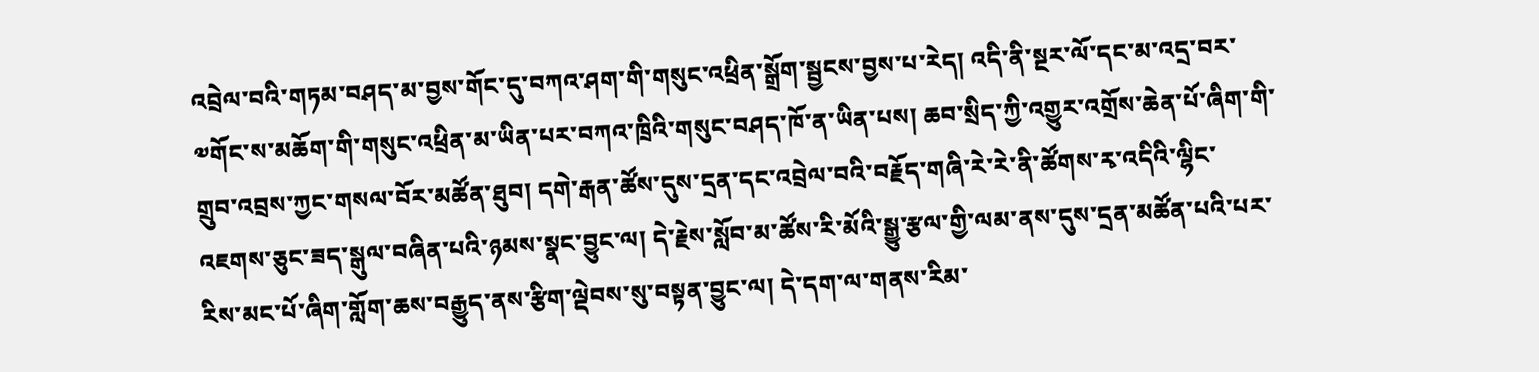འབྲེལ་བའི་གཏམ་བཤད་མ་བྱས་གོང་དུ་བཀའ་ཤག་གི་གསུང་འཕྲིན་སྒྲོག་སྦྱངས་བྱས་པ་རེད། འདི་ནི་སྔར་ལོ་དང་མ་འདྲ་བར་༧གོང་ས་མཆོག་གི་གསུང་འཕྲིན་མ་ཡིན་པར་བཀའ་ཁྲིའི་གསུང་བཤད་ཁོ་ན་ཡིན་པས། ཆབ་སྲིད་ཀྱི་འགྱུར་འགྲོས་ཆེན་པོ་ཞིག་གི་གྲུབ་འབྲས་ཀྱང་གསལ་བོར་མཚོན་ཐུབ། དགེ་རྒན་ཚོས་དུས་དྲན་དང་འབྲེལ་བའི་བརྗོད་གཞི་རེ་རེ་ནི་ཚོགས་རྭ་འདིའི་ལྷིང་འཇགས་ཅུང་ཟད་སྒུལ་བཞིན་པའི་ཉམས་སྣང་བྱུང་ལ། དེ་རྗེས་སློབ་མ་ཚོས་རི་མོའི་སྒྱུ་རྩལ་གྱི་ལམ་ནས་དུས་དྲན་མཚོན་པའི་པར་རིས་མང་པོ་ཞིག་གློག་ཆས་བརྒྱུད་ནས་རྩིག་ལྡེབས་སུ་བསྟན་བྱུང་ལ། དེ་དག་ལ་གནས་རིམ་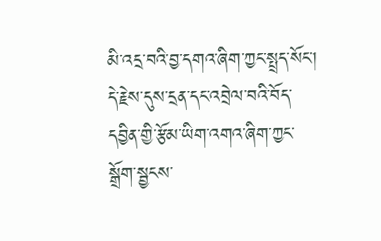མི་འདྲ་བའི་བྱ་དགའ་ཞིག་ཀྱང་སྤྲད་སོང་། དེ་རྗེས་དུས་དྲན་དང་འབྲེལ་བའི་བོད་དབྱིན་གྱི་རྩོམ་ཡིག་འགའ་ཞིག་ཀྱང་སྒྲོག་སྦྱངས་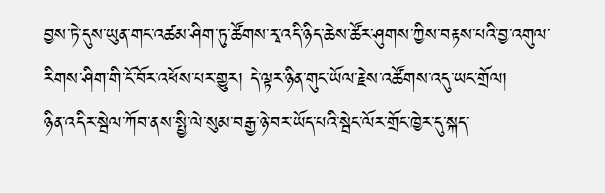བྱས་ཏེ་དུས་ཡུན་གང་འཚམ་ཤིག་ཏུ་ཚོགས་རྭ་འདི་ཉིད་ཆེས་ཚོར་ཤུགས་ཀྱིས་བརྟས་པའི་བྱ་འགུལ་རིགས་ཤིག་གི་ངོ་བོར་འཕོས་པར་གྱུར། དེ་ལྟར་ཉིན་གུང་ཡོལ་རྗེས་འཚོགས་འདུ་ཡང་གྲོལ།
ཉིན་འདིར་སྦེལ་ཀོབ་ནས་སྤྱི་ལེ་སུམ་བརྒྱ་ཉེ་བར་ཡོད་པའི་སྦེང་ལོར་གྲོང་ཁྱེར་དུ་སྐད་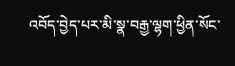འབོད་བྱེད་པར་མི་སྣ་བརྒྱ་ལྷག་ཕྱིན་སོང་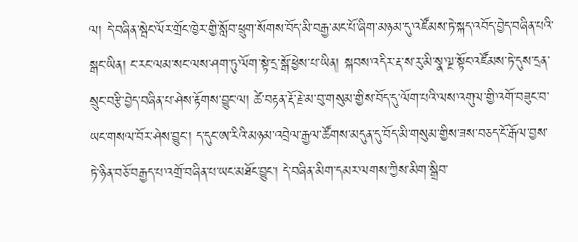ལ། དེ་བཞིན་སྦེང་ལོར་གྲོང་ཁྱེར་གྱི་སློབ་ཕྲུག་སོགས་བོད་མི་བརྒྱ་མང་པོ་ཞིག་མཉམ་དུ་འཛོམས་ཏེ་སྐད་འབོད་བྱེད་བཞིན་པའི་སྒང་ཡིན། ང་རང་ལམ་སང་ལས་ཤག་ཏུ་ལོག་སྟེ་དྲ་སྒོ་ཕྱེས་པ་ཡིན། སྐབས་འདིར་རྡ་ས་རུ་མི་སྣ་ལྔ་སྟོང་འཛོམས་ཏེ་དུས་དྲན་སྲུང་བརྩི་བྱེད་བཞིན་པ་ཤེས་རྟོགས་བྱུང་ལ། ཚེ་བརྟན་རྡོ་རྗེ་མ་བུ་གསུམ་གྱིས་བོད་དུ་ལོག་པའི་ལས་འགུལ་གྱི་འགོ་བཟུང་བ་ཡང་གསལ་བོར་ཤེས་བྱུང་། ད་དུང་ཨ་རིའི་མཉམ་འབྲེལ་རྒྱལ་ཚོགས་མདུན་དུ་བོད་མི་གསུམ་གྱིས་ཟས་བཅད་ངོ་རྒོལ་བྱས་ཏེ་ཉིན་བཅོ་བརྒྱད་པ་འགྲོ་བཞིན་པ་ཡང་མཐོང་བྱུང་། དེ་བཞིན་མིག་དམར་ལགས་ཀྱིས་མིག་སྒྲིབ་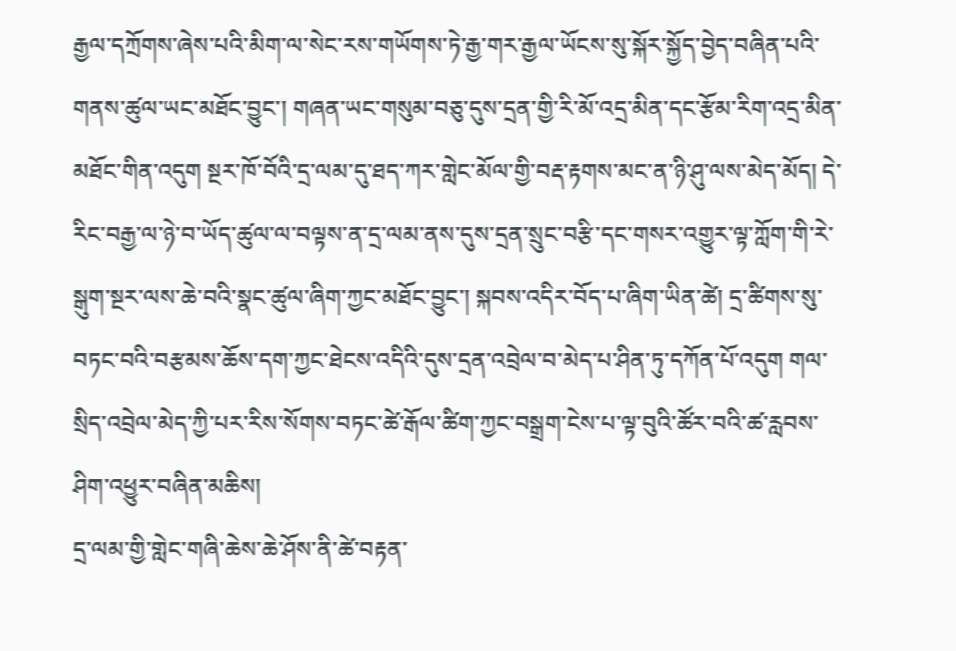རྒྱལ་དཀྲོགས་ཞེས་པའི་མིག་ལ་སེང་རས་གཡོགས་ཏེ་རྒྱ་གར་རྒྱལ་ཡོངས་སུ་སྐོར་སྐྱོད་བྱེད་བཞིན་པའི་གནས་ཚུལ་ཡང་མཐོང་བྱུང་། གཞན་ཡང་གསུམ་བཅུ་དུས་དྲན་གྱི་རི་མོ་འདྲ་མིན་དང་རྩོམ་རིག་འདྲ་མིན་མཐོང་གིན་འདུག སྔར་ཁོ་བོའི་དྲ་ལམ་དུ་ཐད་ཀར་གླེང་མོལ་གྱི་བརྡ་རྟགས་མང་ན་ཉི་ཤུ་ལས་མེད་མོད། དེ་རིང་བརྒྱ་ལ་ཉེ་བ་ཡོད་ཚུལ་ལ་བལྟས་ན་དྲ་ལམ་ནས་དུས་དྲན་སྲུང་བརྩི་དང་གསར་འགྱུར་ལྟ་ཀློག་གི་རེ་སྒུག་སྔར་ལས་ཆེ་བའི་སྣང་ཚུལ་ཞིག་ཀྱང་མཐོང་བྱུང་། སྐབས་འདིར་བོད་པ་ཞིག་ཡིན་ཚེ། དྲ་ཚིགས་སུ་བཏང་བའི་བརྩམས་ཆོས་དག་ཀྱང་ཐེངས་འདིའི་དུས་དྲན་འབྲེལ་བ་མེད་པ་ཤིན་ཏུ་དཀོན་པོ་འདུག གལ་སྲིད་འབྲེལ་མེད་ཀྱི་པར་རིས་སོགས་བཏང་ཚེ་རྒོལ་ཚིག་ཀྱང་བསྒྲག་ངེས་པ་ལྟ་བུའི་ཚོར་བའི་ཚ་རླབས་ཤིག་འཕྱུར་བཞིན་མཆིས།
དྲ་ལམ་གྱི་གླེང་གཞི་ཆེས་ཆེ་ཤོས་ནི་ཚེ་བརྟན་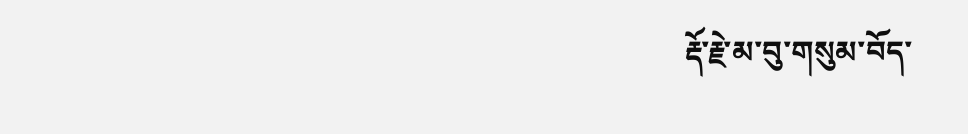རྡོ་རྗེ་མ་བུ་གསུམ་བོད་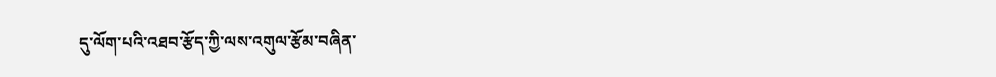དུ་ལོག་པའི་འཐབ་རྩོད་ཀྱི་ལས་འགུལ་རྩོམ་བཞིན་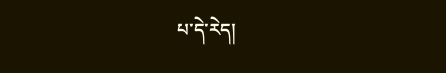པ་དེ་རེད།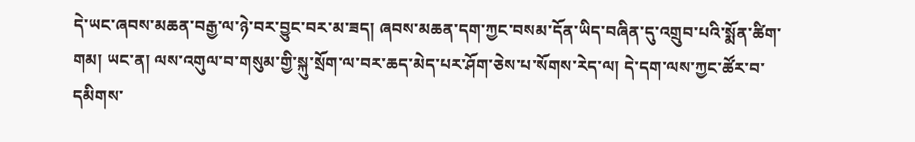དེ་ཡང་ཞབས་མཆན་བརྒྱ་ལ་ཉེ་བར་བྱུང་བར་མ་ཟད། ཞབས་མཆན་དག་ཀྱང་བསམ་དོན་ཡིད་བཞིན་དུ་འགྲུབ་པའི་སྨོན་ཚིག་གམ། ཡང་ན། ལས་འགུལ་བ་གསུམ་གྱི་སྐུ་སྲོག་ལ་བར་ཆད་མེད་པར་ཤོག་ཅེས་པ་སོགས་རེད་ལ། དེ་དག་ལས་ཀྱང་ཚོར་བ་དམིགས་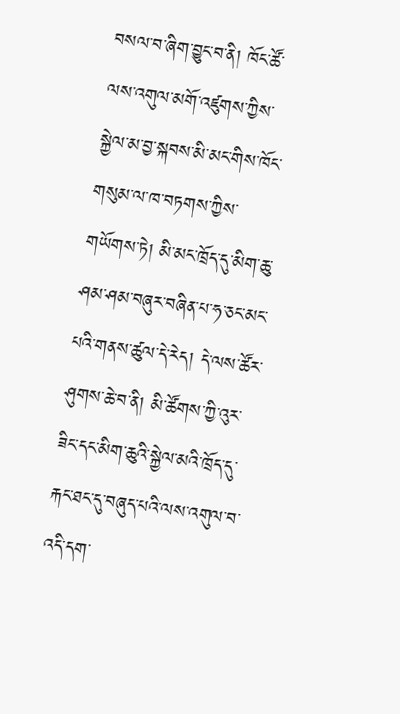བསལ་བ་ཞིག་བྱུང་བ་ནི། ཁོང་ཚོ་ལས་འགུལ་མགོ་འཛུགས་ཀྱིས་སྐྱེལ་མ་བྱ་སྐབས་མི་མང་གིས་ཁོང་གསུམ་ལ་ཁ་བཏགས་ཀྱིས་གཡོགས་ཏེ། མི་མང་ཁྲོད་དུ་མིག་ཆུ་ཤམ་ཤམ་བཞུར་བཞིན་པ་ཧ་ཅང་མང་པའི་གནས་ཚུལ་དེ་རེད། དེ་ལས་ཚོར་ཤུགས་ཆེ་བ་ནི། མི་ཚོགས་ཀྱི་འུར་ཟིང་དང་མིག་ཆུའི་སྐྱེལ་མའི་ཁྲོད་དུ་རྐང་ཐང་དུ་བཞུད་པའི་ལས་འགུལ་བ་འདི་དག་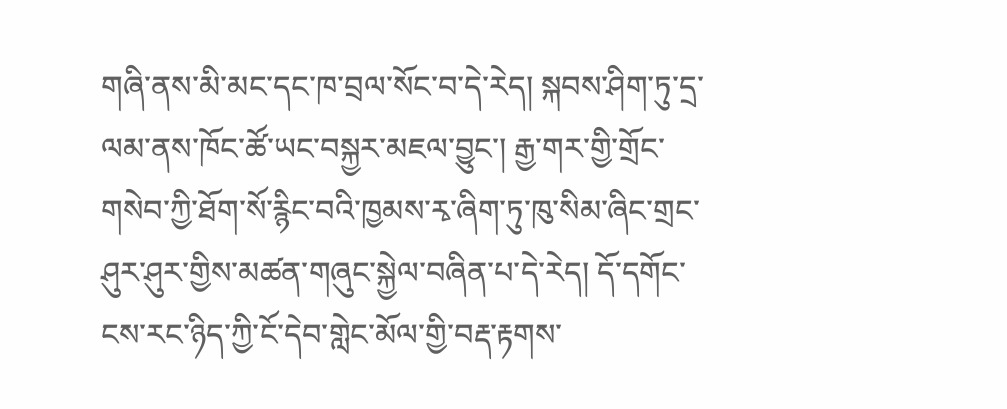གཞི་ནས་མི་མང་དང་ཁ་བྲལ་སོང་བ་དེ་རེད། སྐབས་ཤིག་ཏུ་དྲ་ལམ་ནས་ཁོང་ཚོ་ཡང་བསྐྱར་མཇལ་བྱུང་། རྒྱ་གར་གྱི་གྲོང་གསེབ་ཀྱི་ཐོག་སོ་རྙིང་བའི་ཁྱམས་རྭ་ཞིག་ཏུ་ཁུ་སིམ་ཞིང་གྲང་ཤུར་ཤུར་གྱིས་མཚན་གཞུང་སྐྱེལ་བཞིན་པ་དེ་རེད། དོ་དགོང་ངས་རང་ཉིད་ཀྱི་ངོ་དེབ་གླེང་མོལ་གྱི་བརྡ་རྟགས་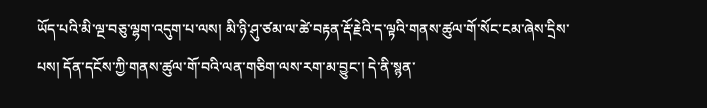ཡོད་པའི་མི་ལྔ་བཅུ་ལྷག་འདུག་པ་ལས། མི་ཉི་ཤུ་ཙམ་ལ་ཚེ་བརྟན་རྡོ་རྗེའི་ད་ལྟའི་གནས་ཚུལ་གོ་སོང་ངམ་ཞེས་དྲིས་པས། དོན་དངོས་ཀྱི་གནས་ཚུལ་གོ་བའི་ལན་གཅིག་ལས་རག་མ་བྱུང་། དེ་ནི་སྙན་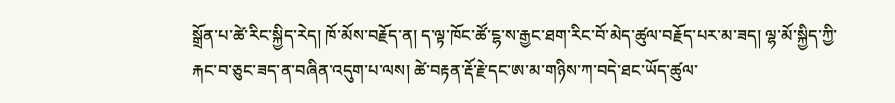སྒྲོན་པ་ཚེ་རིང་སྐྱིད་རེད། ཁོ་མོས་བརྗོད་ན། ད་ལྟ་ཁོང་ཚོ་ངྷ་ས་རྒྱང་ཐག་རིང་བོ་མེད་ཚུལ་བརྗོད་པར་མ་ཟད། ལྷ་མོ་སྐྱིད་ཀྱི་རྐང་བ་ཅུང་ཟད་ན་བཞིན་འདུག་པ་ལས། ཚེ་བརྟན་རྡོ་རྗེ་དང་ཨ་མ་གཉིས་ཀ་བདེ་ཐང་ཡོད་ཚུལ་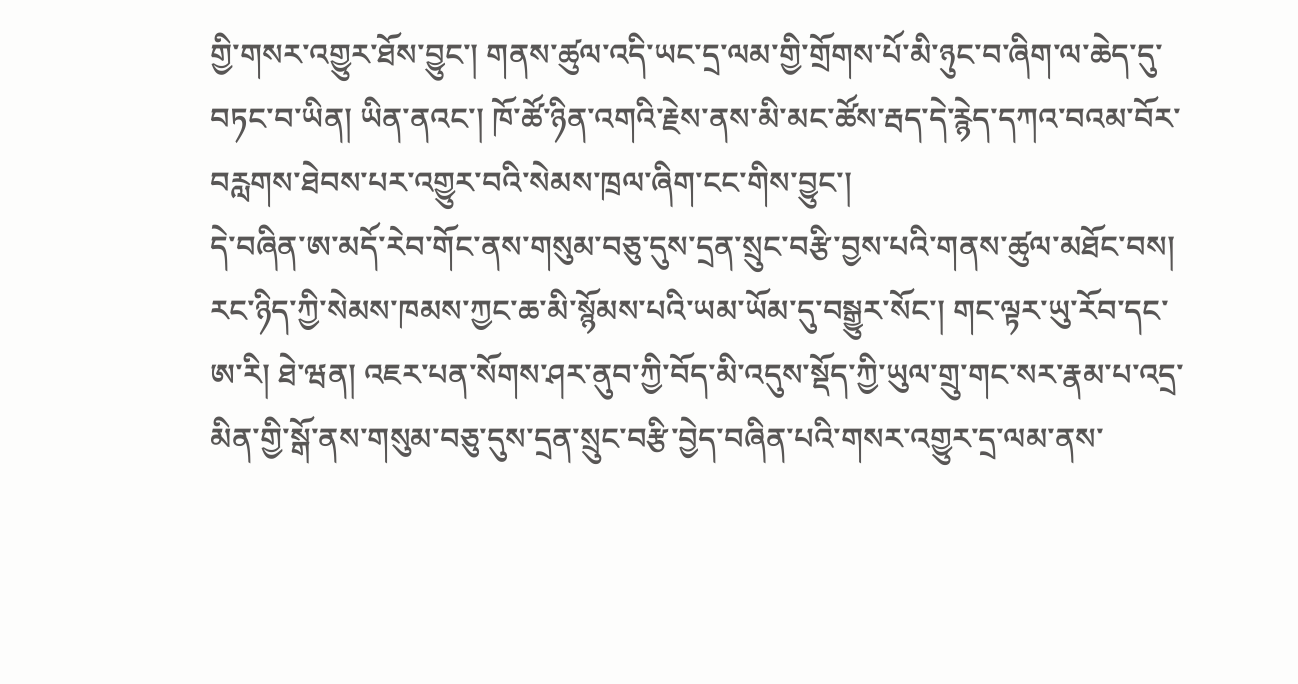གྱི་གསར་འགྱུར་ཐོས་བྱུང་། གནས་ཚུལ་འདི་ཡང་དྲ་ལམ་གྱི་གྲོགས་པོ་མི་ཉུང་བ་ཞིག་ལ་ཆེད་དུ་བཏང་བ་ཡིན། ཡིན་ནའང་། ཁོ་ཚོ་ཉིན་འགའི་རྗེས་ནས་མི་མང་ཚོས་རྦད་དེ་རྙེད་དཀའ་བའམ་བོར་བརླགས་ཐེབས་པར་འགྱུར་བའི་སེམས་ཁྲལ་ཞིག་ངང་གིས་བྱུང་།
དེ་བཞིན་ཨ་མདོ་རེབ་གོང་ནས་གསུམ་བཅུ་དུས་དྲན་སྲུང་བརྩི་བྱས་པའི་གནས་ཚུལ་མཐོང་བས། རང་ཉིད་ཀྱི་སེམས་ཁམས་ཀྱང་ཆ་མི་སྙོམས་པའི་ཡམ་ཡོམ་དུ་བསྒྱུར་སོང་། གང་ལྟར་ཡུ་རོབ་དང་ཨ་རི། ཐེ་ཝན། འཇར་པན་སོགས་ཤར་ནུབ་ཀྱི་བོད་མི་འདུས་སྡོད་ཀྱི་ཡུལ་གྲུ་གང་སར་རྣམ་པ་འདྲ་མིན་གྱི་སྒོ་ནས་གསུམ་བཅུ་དུས་དྲན་སྲུང་བརྩི་བྱེད་བཞིན་པའི་གསར་འགྱུར་དྲ་ལམ་ནས་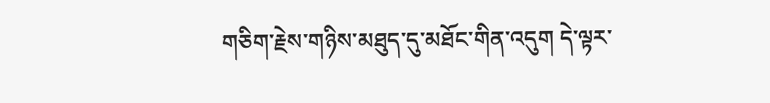གཅིག་རྗེས་གཉིས་མཐུད་དུ་མཐོང་གིན་འདུག དེ་ལྟར་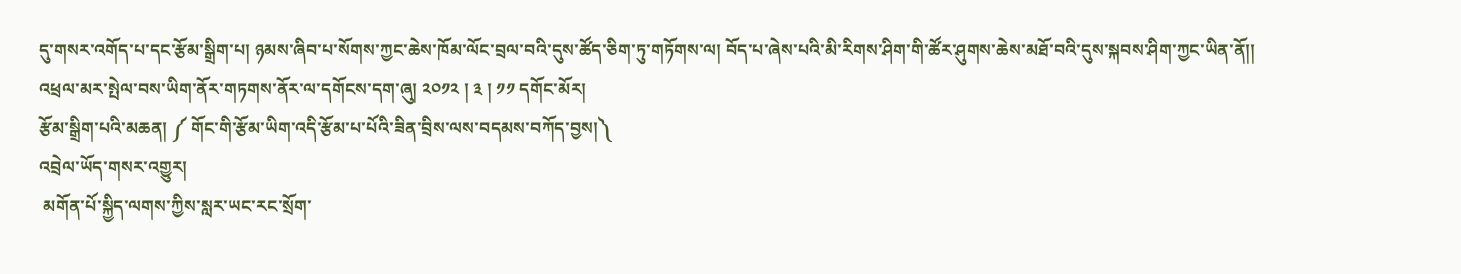དུ་གསར་འགོད་པ་དང་རྩོམ་སྒྲིག་པ། ཉམས་ཞིབ་པ་སོགས་ཀྱང་ཆེས་ཁོམ་ལོང་བྲལ་བའི་དུས་ཚོད་ཅིག་ཏུ་གཏོགས་ལ། བོད་པ་ཞེས་པའི་མི་རིགས་ཤིག་གི་ཚོར་ཤུགས་ཆེས་མཐོ་བའི་དུས་སྐབས་ཤིག་ཀྱང་ཡིན་ནོ།།
འཕྲལ་མར་སྤེལ་བས་ཡིག་ནོར་གཏགས་ནོར་ལ་དགོངས་དག་ཞུ། ༢༠༡༢ ། ༣ ། ༡༡ དགོང་མོར།
རྩོམ་སྒྲིག་པའི་མཆན། ༼ གོང་གི་རྩོམ་ཡིག་འདི་རྩོམ་པ་པོའི་ཟིན་བྲིས་ལས་བདམས་བཀོད་བྱས།༽
འབྲེལ་ཡོད་གསར་འགྱུར།
 མགོན་པོ་སྐྱིད་ལགས་ཀྱིས་སླར་ཡང་རང་སྲོག་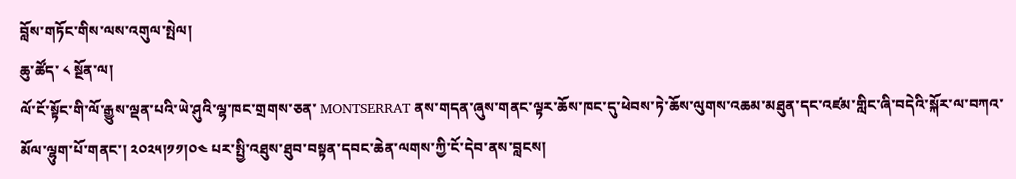བློས་གཏོང་གིས་ལས་འགུལ་སྤེལ།
ཆུ་ཚོད་ ༨ སྔོན་ལ།
ལོ་ངོ་སྟོང་གི་ལོ་རྒྱུས་ལྡན་པའི་ཡེ་ཤུའི་ལྷ་ཁང་གྲགས་ཅན་ MONTSERRAT ནས་གདན་ཞུས་གནང་ལྟར་ཆོས་ཁང་དུ་ཕེབས་ཏེ་ཆོས་ལུགས་འཆམ་མཐུན་དང་འཛམ་གླིང་ཞི་བདེའི་སྐོར་ལ་བཀའ་མོལ་ལྷུག་པོ་གནང་། ༢༠༢༥།༡༡།༠༤ པར་སྤྱི་འཐུས་ཐུབ་བསྟན་དབང་ཆེན་ལགས་ཀྱི་ངོ་དེབ་ནས་བླངས།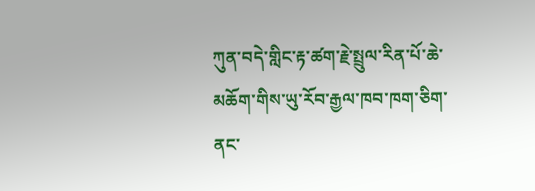ཀུན་བདེ་གླིང་རྟ་ཚག་རྗེ་སྤྲུལ་རིན་པོ་ཆེ་མཆོག་གིས་ཡུ་རོབ་རྒྱལ་ཁབ་ཁག་ཅིག་ནང་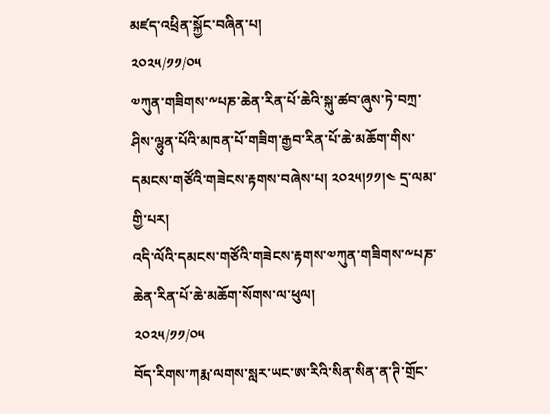མཛད་འཕྲིན་སྐྱོང་བཞིན་པ།
༢༠༢༥/༡༡/༠༥
༧ཀུན་གཟིགས་༸པཎ་ཆེན་རིན་པོ་ཆེའི་སྐུ་ཚབ་ཞུས་ཏེ་བཀྲ་ཤིས་ལྷུན་པོའི་མཁན་པོ་གཟིག་རྒྱབ་རིན་པོ་ཆེ་མཆོག་གིས་དམངས་གཙོའི་གཟེངས་རྟགས་བཞེས་པ། ༢༠༢༥།༡༡།༤ དྲ་ལམ་གྱི་པར།
འདི་ལོའི་དམངས་གཙོའི་གཟེངས་རྟགས་༧ཀུན་གཟིགས་༸པཎ་ཆེན་རིན་པོ་ཆེ་མཆོག་སོགས་ལ་ཕུལ།
༢༠༢༥/༡༡/༠༥
བོད་རིགས་ཀརྨ་ལགས་སླར་ཡང་ཨ་རིའི་སིན་སིན་ན་ཊི་གྲོང་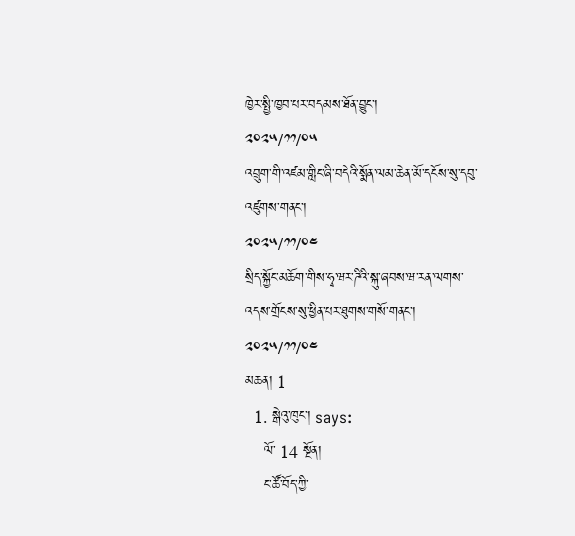ཁྱེར་སྤྱི་ཁྱབ་པར་བདམས་ཐོན་བྱུང་།
༢༠༢༥/༡༡/༠༥
འབྲུག་གི་འཛམ་གླིང་ཞི་བདེའི་སྨོན་ལམ་ཆེན་མོ་དངོས་སུ་དབུ་འཛུགས་གནང་།
༢༠༢༥/༡༡/༠༤
སྲིད་སྐྱོང་མཆོག་གིས་ཧྭ་ཝར་ཌིའི་སྐུ་ཞབས་ཝ་རན་ལགས་འདས་གྲོངས་སུ་ཕྱིན་པར་ཐུགས་གསོ་གནང་།
༢༠༢༥/༡༡/༠༤
མཆན། 1
  1. སྒེའུ་ཁུང་། says:
    ལོ་ 14 སྔོན།
    ང་ཚོ་བོད་ཀྱི་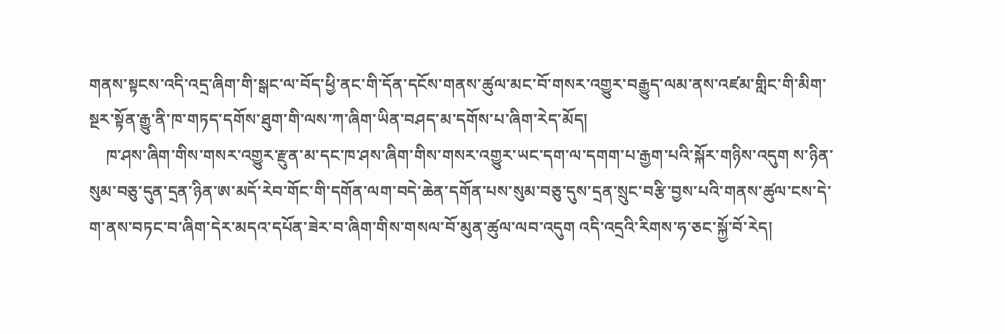གནས་སྟངས་འདི་འདྲ་ཞིག་གི་སྒང་ལ་བོད་ཕྱི་ནང་གི་དོན་དངོས་གནས་ཚུལ་མང་བོ་གསར་འགྱུར་བརྒྱུད་ལམ་ནས་འཛམ་གླིང་གི་མིག་སྔར་སྟོན་རྒྱུ་ནི་ཁ་གཏད་དགོས་ཐུག་གི་ལས་ཀ་ཞིག་ཡིན་བཤད་མ་དགོས་པ་ཞིག་རེད་མོད།
    ཁ་ཤས་ཞིག་གིས་གསར་འགྱུར་རྫུན་མ་དང་ཁ་ཤས་ཞིག་གིས་གསར་འགྱུར་ཡང་དག་ལ་དགག་པ་རྒྱག་པའི་སྐོར་གཉིས་འདུག ས་ཉིན་སུམ་བཅུ་དུན་དྲན་ཉིན་ཨ་མདོ་རེབ་གོང་གི་དགོན་ལག་བདེ་ཆེན་དགོན་པས་སུམ་བཅུ་དུས་དྲན་སྲུང་བརྩི་བྱས་པའི་གནས་ཚུལ་ངས་དེ་ག་ནས་བཏང་བ་ཞིག་དེར་མདའ་དཔོན་ཟེར་བ་ཞིག་གིས་གསལ་བོ་མུན་ཚུལ་ལབ་འདུག འདི་འདྲའི་རིགས་ཧ་ཅང་སྐྱོ་བོ་རེད།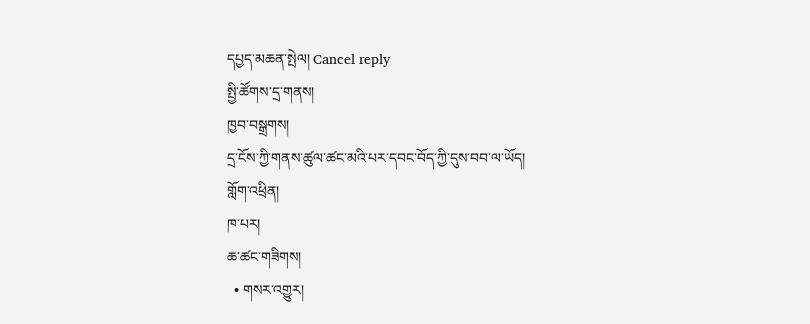དཔྱད་མཆན་སྤེལ། Cancel reply
སྤྱི་ཚོགས་དྲ་གནས།
ཁྱབ་བསྒྲགས།
དྲ་ངོས་ཀྱི་གནས་ཚུལ་ཚང་མའི་པར་དབང་བོད་ཀྱི་དུས་བབ་ལ་ཡོད།
གློག་འཕྲིན།
ཁ་པར།
ཆ་ཚང་གཟིགས།
  • གསར་འགྱུར།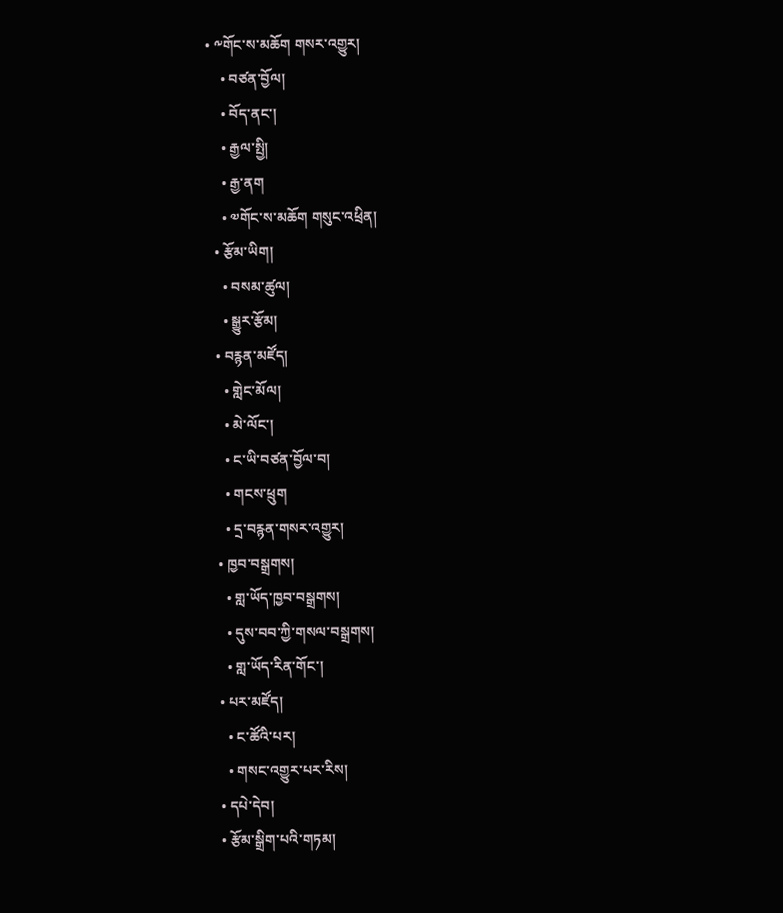• ༸གོང་ས་མཆོག གསར་འགྱུར།
    • བཙན་བྱོལ།
    • བོད་ནང་།
    • རྒྱལ་སྤྱི།
    • རྒྱ་ནག
    • ༧གོང་ས་མཆོག གསུང་འཕྲིན།
  • རྩོམ་ཡིག།
    • བསམ་ཚུལ།
    • སྒྱུར་རྩོམ།
  • བརྙན་མཛོད།
    • གླེང་མོལ།
    • མེ་ལོང་།
    • ང་ཡི་བཙན་བྱོལ་བ།
    • གངས་ཕྲུག
    • དྲ་བརྙན་གསར་འགྱུར།
  • ཁྱབ་བསྒྲགས།
    • གླ་ཡོད་ཁྱབ་བསྒྲགས།
    • དུས་བབ་ཀྱི་གསལ་བསྒྲགས།
    • གླ་ཡོད་རིན་གོང་།
  • པར་མཛོད།
    • ང་ཚོའི་པར།
    • གསང་འགྱུར་པར་རིས།
  • དཔེ་དེབ།
  • རྩོམ་སྒྲིག་པའི་གཏམ།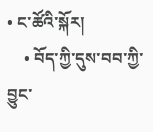• ང་ཚོའི་སྐོར།
    • བོད་ཀྱི་དུས་བབ་ཀྱི་བྱུང་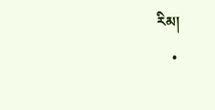རིམ།
    •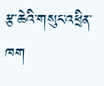རྩ་ཆེའི་གསུང་འཕྲིན་ཁག